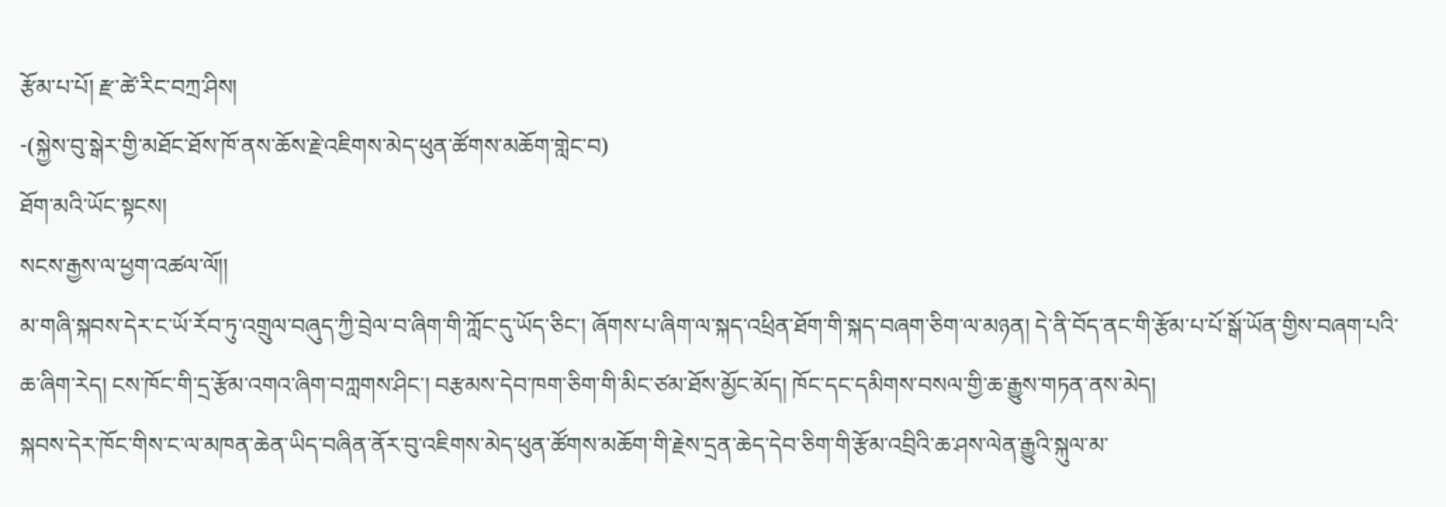རྩོམ་པ་པོ། རྫ་ཚེ་རིང་བཀྲ་ཤིས།
-(སྐྱེས་བུ་སྒེར་གྱི་མཐོང་ཐོས་ཁོ་ནས་ཆོས་རྗེ་འཇིགས་མེད་ཕུན་ཚོགས་མཆོག་གླེང་བ)
ཐོག་མའི་ཡོང་སྟངས།
སངས་རྒྱས་ལ་ཕྱག་འཚལ་ལོ།།
མ་གཞི་སྐབས་དེར་ང་ཡོ་རོབ་ཏུ་འགྲུལ་བཞུད་ཀྱི་བྲེལ་བ་ཞིག་གི་ཀློང་དུ་ཡོད་ཅིང་། ཞོགས་པ་ཞིག་ལ་སྐད་འཕྲིན་ཐོག་གི་སྐད་བཞག་ཅིག་ལ་མཉན། དེ་ནི་བོད་ནང་གི་རྩོམ་པ་པོ་སྒོ་ཡོན་གྱིས་བཞག་པའི་ཆ་ཞིག་རེད། ངས་ཁོང་གི་དྲ་རྩོམ་འགའ་ཞིག་བཀླགས་ཤིང་། བརྩམས་དེབ་ཁག་ཅིག་གི་མིང་ཙམ་ཐོས་མྱོང་མོད། ཁོང་དང་དམིགས་བསལ་གྱི་ཆ་རྒྱུས་གཏན་ནས་མེད།
སྐབས་དེར་ཁོང་གིས་ང་ལ་མཁན་ཆེན་ཡིད་བཞིན་ནོར་བུ་འཇིགས་མེད་ཕུན་ཚོགས་མཆོག་གི་རྗེས་དྲན་ཆེད་དེབ་ཅིག་གི་རྩོམ་འབྲིའི་ཆ་ཤས་ལེན་རྒྱུའི་སྐུལ་མ་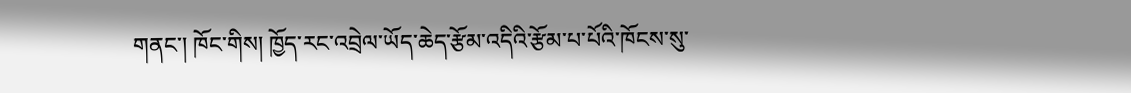གནང་། ཁོང་གིས། ཁྱོད་རང་འབྲེལ་ཡོད་ཆེད་རྩོམ་འདིའི་རྩོམ་པ་པོའི་ཁོངས་སུ་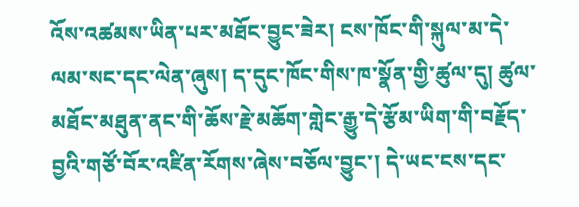འོས་འཚམས་ཡིན་པར་མཐོང་བྱུང་ཟེར། ངས་ཁོང་གི་སྐུལ་མ་དེ་ལམ་སང་དང་ལེན་ཞུས། ད་དུང་ཁོང་གིས་ཁ་སྣོན་གྱི་ཚུལ་དུ། ཚུལ་མཐོང་མཐུན་ནང་གི་ཆོས་རྗེ་མཆོག་གླེང་རྒྱུ་དེ་རྩོམ་ཡིག་གི་བརྗོད་བྱའི་གཙོ་བོར་འཛིན་རོགས་ཞེས་བཅོལ་བྱུང་། དེ་ཡང་ངས་དང་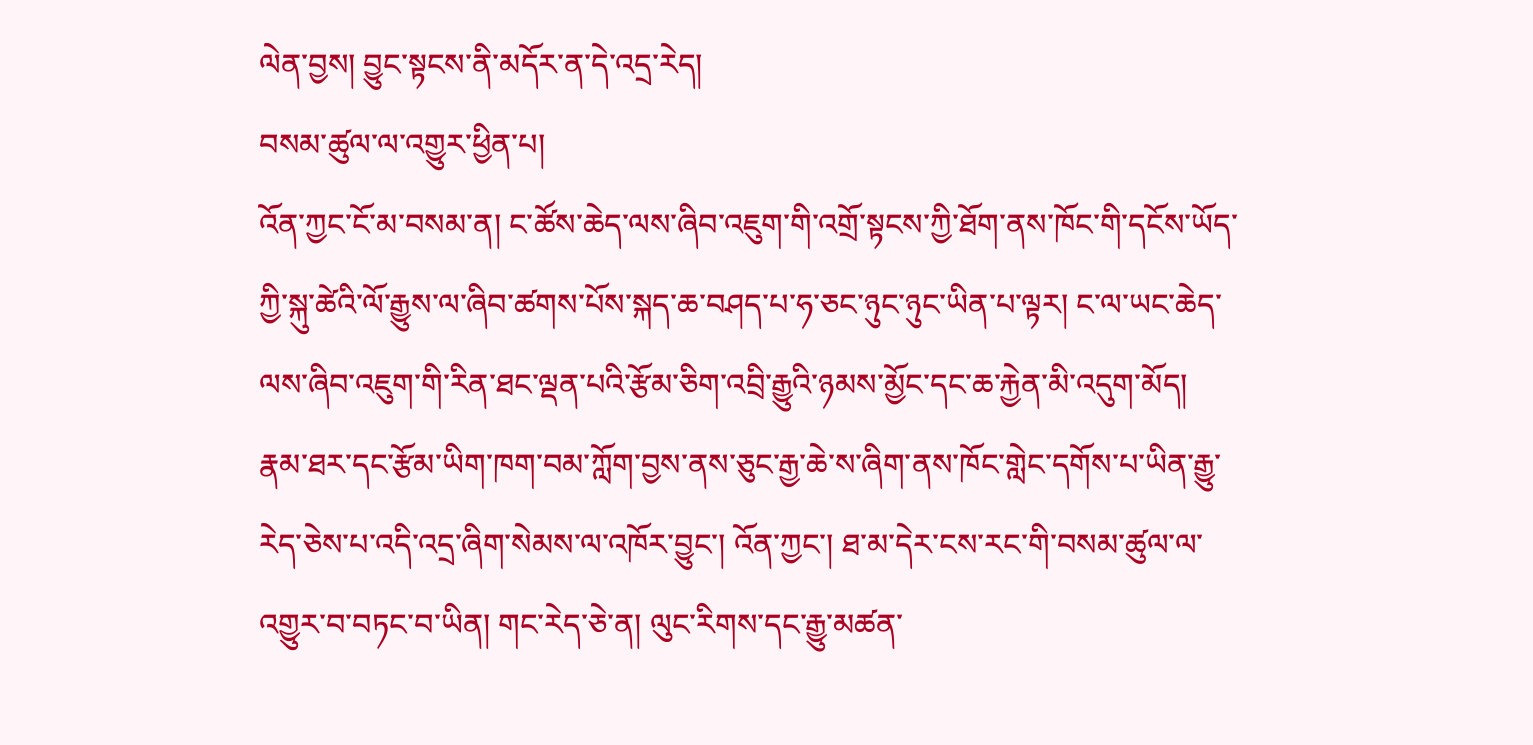ལེན་བྱས། བྱུང་སྟངས་ནི་མདོར་ན་དེ་འདྲ་རེད།
བསམ་ཚུལ་ལ་འགྱུར་ཕྱིན་པ།
འོན་ཀྱང་ངོ་མ་བསམ་ན། ང་ཚོས་ཆེད་ལས་ཞིབ་འཇུག་གི་འགྲོ་སྟངས་ཀྱི་ཐོག་ནས་ཁོང་གི་དངོས་ཡོད་ཀྱི་སྐུ་ཚེའི་ལོ་རྒྱུས་ལ་ཞིབ་ཚགས་པོས་སྐད་ཆ་བཤད་པ་ཧ་ཅང་ཉུང་ཉུང་ཡིན་པ་ལྟར། ང་ལ་ཡང་ཆེད་ལས་ཞིབ་འཇུག་གི་རིན་ཐང་ལྡན་པའི་རྩོམ་ཅིག་འབྲི་རྒྱུའི་ཉམས་མྱོང་དང་ཆ་རྐྱེན་མི་འདུག་མོད། རྣམ་ཐར་དང་རྩོམ་ཡིག་ཁག་བམ་ཀློག་བྱས་ནས་ཅུང་རྒྱ་ཆེ་ས་ཞིག་ནས་ཁོང་གླེང་དགོས་པ་ཡིན་རྒྱུ་རེད་ཅེས་པ་འདི་འདྲ་ཞིག་སེམས་ལ་འཁོར་བྱུང་། འོན་ཀྱང་། ཐ་མ་དེར་ངས་རང་གི་བསམ་ཚུལ་ལ་འགྱུར་བ་བཏང་བ་ཡིན། གང་རེད་ཅེ་ན། ལུང་རིགས་དང་རྒྱུ་མཚན་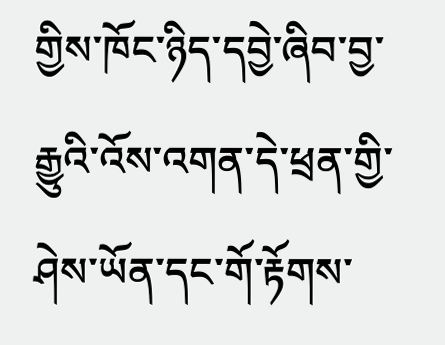གྱིས་ཁོང་ཉིད་དབྱེ་ཞིབ་བྱ་རྒྱུའི་འོས་འགན་དེ་ཕྲན་གྱི་ཤེས་ཡོན་དང་གོ་རྟོགས་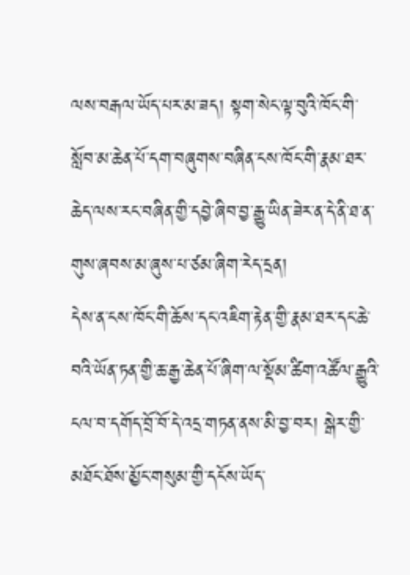ལས་བརྒལ་ཡོད་པར་མ་ཟད། སྟག་སེང་ལྟ་བུའི་ཁོང་གི་སློབ་མ་ཆེན་པོ་དག་བཞུགས་བཞིན་ངས་ཁོང་གི་རྣམ་ཐར་ཆེད་ལས་རང་བཞིན་གྱི་དབྱེ་ཞིབ་བྱ་རྒྱུ་ཡིན་ཟེར་ན་དེ་ནི་ཐ་ན་གུས་ཞབས་མ་ཞུས་པ་ཙམ་ཞིག་རེད་དྲན།
དེས་ན་ངས་ཁོང་གི་ཆོས་དང་འཇིག་རྟེན་གྱི་རྣམ་ཐར་དང་ཆེ་བའི་ཡོན་ཏན་གྱི་ཆ་རྒྱ་ཆེན་པོ་ཞིག་ལ་སྡོམ་ཚིག་འཚོལ་རྒྱུའི་ངལ་བ་དགོད་བྲོ་བོ་དེ་འདྲ་གཏན་ནས་མི་བྱ་བར། སྒེར་གྱི་མཐོང་ཐོས་མྱོང་གསུམ་གྱི་དངོས་ཡོད་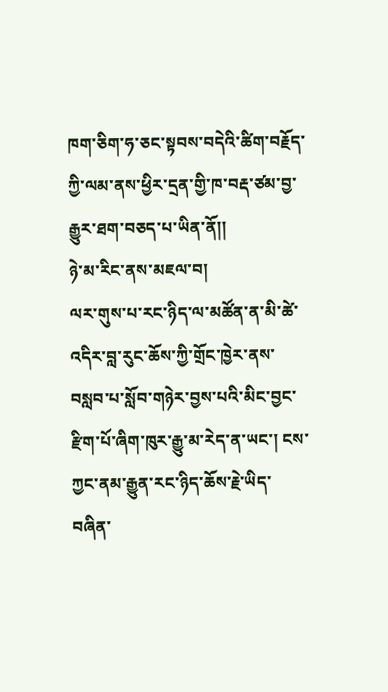ཁག་ཅིག་ཧ་ཅང་སྟབས་བདེའི་ཚིག་བརྗོད་ཀྱི་ལམ་ནས་ཕྱིར་དྲན་གྱི་ཁ་བརྡ་ཙམ་བྱ་རྒྱུར་ཐག་བཅད་པ་ཡིན་ནོ།།
ཉེ་མ་རིང་ནས་མཇལ་བ།
ལར་གུས་པ་རང་ཉིད་ལ་མཚོན་ན་མི་ཚེ་འདིར་བླ་རུང་ཆོས་ཀྱི་གྲོང་ཁྱེར་ནས་བསླབ་པ་སློབ་གཉེར་བྱས་པའི་མིང་བྱང་རྫིག་པོ་ཞིག་ཁུར་རྒྱུ་མ་རེད་ན་ཡང་། ངས་ཀྱང་ནམ་རྒྱུན་རང་ཉིད་ཆོས་རྗེ་ཡིད་བཞིན་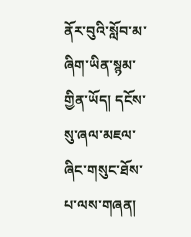ནོར་བུའི་སློབ་མ་ཞིག་ཡིན་སྙམ་གྱིན་ཡོད། དངོས་སུ་ཞལ་མཇལ་ཞིང་གསུང་ཐོས་པ་ལས་གཞན།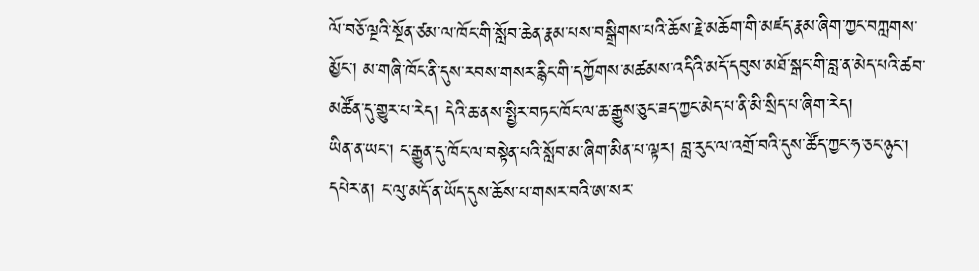ལོ་བཅོ་ལྔའི་སྔོན་ཙམ་ལ་ཁོང་གི་སློབ་ཆེན་རྣམ་པས་བསྒྲིགས་པའི་ཆོས་རྗེ་མཆོག་གི་མཛད་རྣམ་ཞིག་ཀྱང་བཀླགས་མྱོང་། མ་གཞི་ཁོང་ནི་དུས་རབས་གསར་རྙིང་གི་དཀྱོགས་མཚམས་འདིའི་མདོ་དབུས་མཐོ་སྒང་གི་བླ་ན་མེད་པའི་ཚབ་མཚོན་དུ་གྱུར་པ་རེད། དེའི་ཆ་ནས་སྤྱིར་བཏང་ཁོང་ལ་ཆ་རྒྱུས་ཅུང་ཟད་ཀྱང་མེད་པ་ནི་མི་སྲིད་པ་ཞིག་རེད།
ཡིན་ན་ཡང་། ང་རྒྱུན་དུ་ཁོང་ལ་བསྟེན་པའི་སློབ་མ་ཞིག་མིན་པ་ལྟར། བླ་རུང་ལ་འགྲོ་བའི་དུས་ཚོད་ཀྱང་ཧ་ཅང་ཉུང་། དཔེར་ན། ང་ལུ་མདོ་ན་ཡོད་དུས་ཆོས་པ་གསར་བའི་ཨ་སར་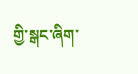གྱི་སྒང་ཞིག་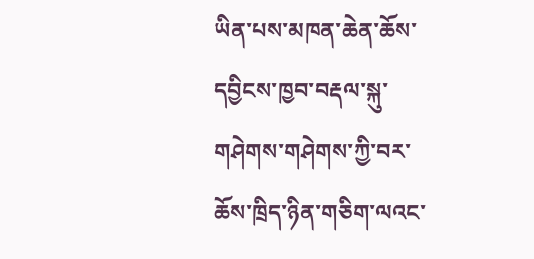ཡིན་པས་མཁན་ཆེན་ཆོས་དབྱིངས་ཁྱབ་བརྡལ་སྐུ་གཤེགས་གཤེགས་ཀྱི་བར་ཆོས་ཁྲིད་ཉིན་གཅིག་ལའང་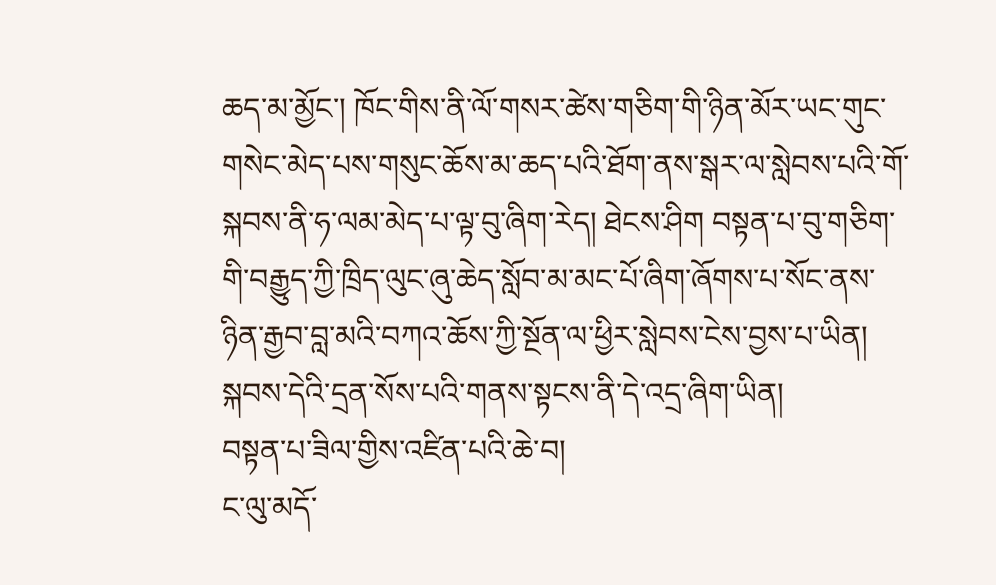ཆད་མ་མྱོང་། ཁོང་གིས་ནི་ལོ་གསར་ཚེས་གཅིག་གི་ཉིན་མོར་ཡང་གུང་གསེང་མེད་པས་གསུང་ཆོས་མ་ཆད་པའི་ཐོག་ནས་སྒར་ལ་སླེབས་པའི་གོ་སྐབས་ནི་ཧ་ལམ་མེད་པ་ལྟ་བུ་ཞིག་རེད། ཐེངས་ཤིག བསྟན་པ་བུ་གཅིག་གི་བརྒྱུད་ཀྱི་ཁྲིད་ལུང་ཞུ་ཆེད་སློབ་མ་མང་པོ་ཞིག་ཞོགས་པ་སོང་ནས་ཉིན་རྒྱབ་བླ་མའི་བཀའ་ཆོས་ཀྱི་སྔོན་ལ་ཕྱིར་སླེབས་ངེས་བྱས་པ་ཡིན། སྐབས་དེའི་དྲན་སོས་པའི་གནས་སྟངས་ནི་དེ་འདྲ་ཞིག་ཡིན།
བསྟན་པ་ཟིལ་གྱིས་འཛིན་པའི་ཆེ་བ།
ང་ལུ་མདོ་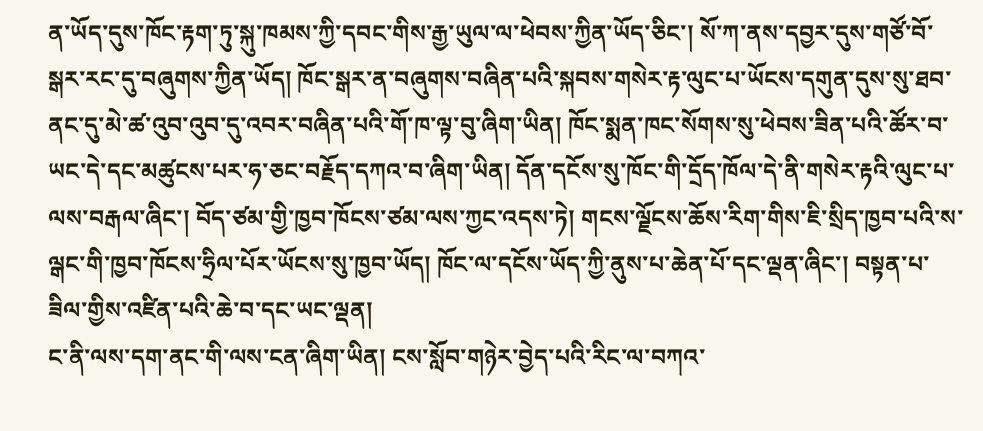ན་ཡོད་དུས་ཁོང་རྟག་ཏུ་སྐུ་ཁམས་ཀྱི་དབང་གིས་རྒྱ་ཡུལ་ལ་ཕེབས་ཀྱིན་ཡོད་ཅིང་། སོ་ཀ་ནས་དབྱར་དུས་གཙོ་བོ་སྒར་རང་དུ་བཞུགས་ཀྱིན་ཡོད། ཁོང་སྒར་ན་བཞུགས་བཞིན་པའི་སྐབས་གསེར་རྟ་ལུང་པ་ཡོངས་དགུན་དུས་སུ་ཐབ་ནང་དུ་མེ་ཚ་འུབ་འུབ་དུ་འབར་བཞིན་པའི་གོ་ཁ་ལྟ་བུ་ཞིག་ཡིན། ཁོང་སྨན་ཁང་སོགས་སུ་ཕེབས་ཟིན་པའི་ཚོར་བ་ཡང་དེ་དང་མཚུངས་པར་ཧ་ཅང་བརྗོད་དཀའ་བ་ཞིག་ཡིན། དོན་དངོས་སུ་ཁོང་གི་དྲོད་ཁོལ་དེ་ནི་གསེར་རྟའི་ལུང་པ་ལས་བརྒལ་ཞིང་། བོད་ཙམ་གྱི་ཁྱབ་ཁོངས་ཙམ་ལས་ཀྱང་འདས་ཏེ། གངས་ལྗོངས་ཆོས་རིག་གིས་ཇི་སྲིད་ཁྱབ་པའི་ས་ལྒང་གི་ཁྱབ་ཁོངས་ཧྲིལ་པོར་ཡོངས་སུ་ཁྱབ་ཡོད། ཁོང་ལ་དངོས་ཡོད་ཀྱི་ནུས་པ་ཆེན་པོ་དང་ལྡན་ཞིང་། བསྟན་པ་ཟིལ་གྱིས་འཛིན་པའི་ཆེ་བ་དང་ཡང་ལྡན།
ང་ནི་ལས་དག་ནང་གི་ལས་ངན་ཞིག་ཡིན། ངས་སློབ་གཉེར་བྱེད་པའི་རིང་ལ་བཀའ་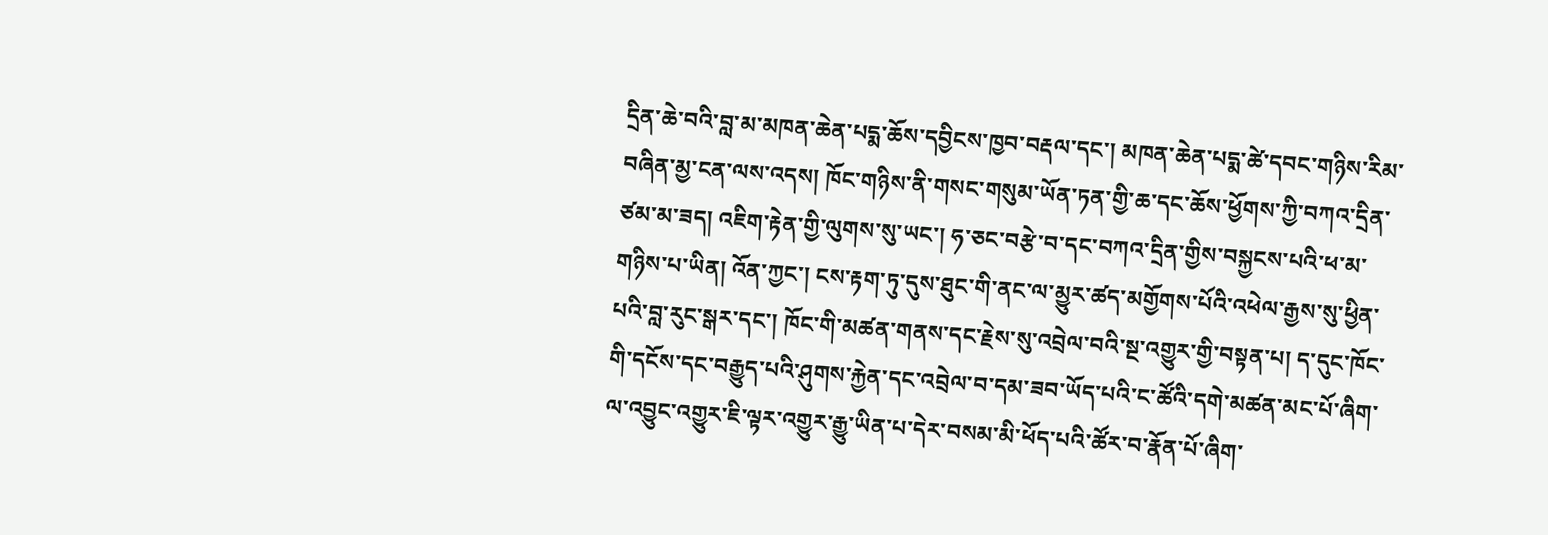དྲིན་ཆེ་བའི་བླ་མ་མཁན་ཆེན་པདྨ་ཆོས་དབྱིངས་ཁྱབ་བརྡལ་དང་། མཁན་ཆེན་པདྨ་ཚེ་དབང་གཉིས་རིམ་བཞིན་མྱ་ངན་ལས་འདས། ཁོང་གཉིས་ནི་གསང་གསུམ་ཡོན་ཏན་གྱི་ཆ་དང་ཆོས་ཕྱོགས་ཀྱི་བཀའ་དྲིན་ཙམ་མ་ཟད། འཇིག་རྟེན་གྱི་ལུགས་སུ་ཡང་། ཧ་ཅང་བརྩེ་བ་དང་བཀའ་དྲིན་གྱིས་བསྐྱངས་པའི་ཕ་མ་གཉིས་པ་ཡིན། འོན་ཀྱང་། ངས་རྟག་ཏུ་དུས་ཐུང་གི་ནང་ལ་མྱུར་ཚད་མགྱོགས་པོའི་འཕེལ་རྒྱས་སུ་ཕྱིན་པའི་བླ་རུང་སྒར་དང་། ཁོང་གི་མཚན་གནས་དང་རྗེས་སུ་འབྲེལ་བའི་སྔ་འགྱུར་གྱི་བསྟན་པ། ད་དུང་ཁོང་གི་དངོས་དང་བརྒྱུད་པའི་ཤུགས་རྐྱེན་དང་འབྲེལ་བ་དམ་ཟབ་ཡོད་པའི་ང་ཚོའི་དགེ་མཚན་མང་པོ་ཞིག་ལ་འབྱུང་འགྱུར་ཇི་ལྟར་འགྱུར་རྒྱུ་ཡིན་པ་དེར་བསམ་མི་ཕོད་པའི་ཚོར་བ་རྣོན་པོ་ཞིག་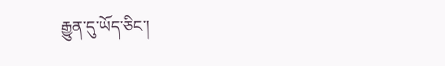རྒྱུན་དུ་ཡོད་ཅིང་།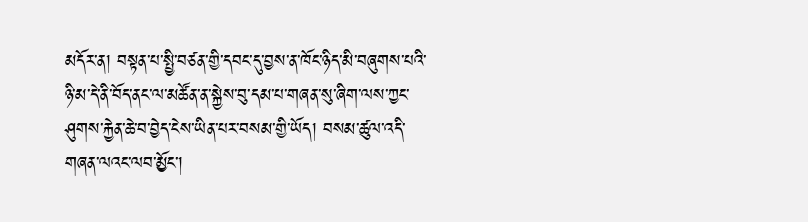མདོར་ན། བསྟན་པ་སྤྱི་བཙན་གྱི་དབང་དུ་བྱས་ན་ཁོང་ཉིད་མི་བཞུགས་པའི་ཉི་མ་དེ་ནི་བོད་ནང་ལ་མཚོན་ན་སྐྱེས་བུ་དམ་པ་གཞན་སུ་ཞིག་ལས་ཀྱང་ཤུགས་རྐྱེན་ཆེ་བ་བྱེད་ངེས་ཡིན་པར་བསམ་གྱི་ཡོད། བསམ་ཚུལ་འདི་གཞན་ལའང་ལབ་མྱོང་།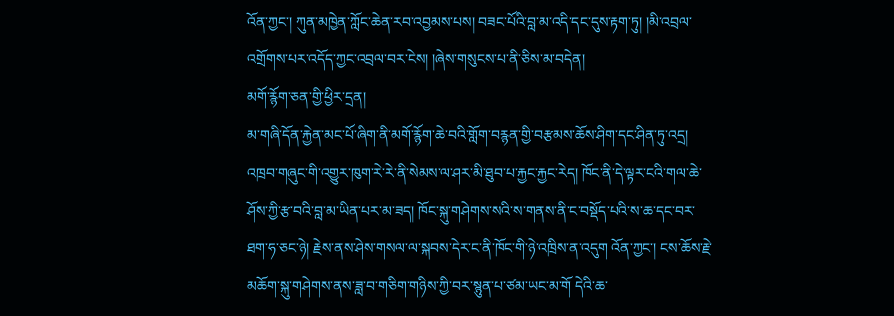འོན་ཀྱང་། ཀུན་མཁྱེན་ཀློང་ཆེན་རབ་འབྱམས་པས། བཟང་པོའི་བླ་མ་འདི་དང་དུས་རྟག་ཏུ། །མི་འབྲལ་འགྲོགས་པར་འདོད་ཀྱང་འབྲལ་བར་ངེས། །ཞེས་གསུངས་པ་ནི་ཅིས་མ་བདེན།
མགོ་རྙོག་ཅན་གྱི་ཕྱིར་དྲན།
མ་གཞི་དོན་རྐྱེན་མང་པོ་ཞིག་ནི་མགོ་རྙོག་ཆེ་བའི་གློག་བརྙན་གྱི་བརྩམས་ཆོས་ཤིག་དང་ཤིན་ཏུ་འདྲ། འཁྲབ་གཞུང་གི་འགྱུར་ཁུག་རེ་རེ་ནི་སེམས་ལ་ཤར་མི་ཐུབ་པ་རྐྱང་རྐྱང་རེད། ཁོང་ནི་དེ་ལྟར་ངའི་གལ་ཆེ་ཤོས་ཀྱི་རྩ་བའི་བླ་མ་ཡིན་པར་མ་ཟད། ཁོང་སྐུ་གཤེགས་སའི་ས་གནས་ནི་ང་བསྡོད་པའི་ས་ཆ་དང་བར་ཐག་ཧ་ཅང་ཉེ། རྗེས་ནས་ཤེས་གསལ་ལ་སྐབས་དེར་ང་ནི་ཁོང་གི་ཉེ་འཁྲིས་ན་འདུག འོན་ཀྱང་། ངས་ཆོས་རྗེ་མཆོག་སྐུ་གཤེགས་ནས་ཟླ་བ་གཅིག་གཉིས་ཀྱི་བར་སྙུན་པ་ཙམ་ཡང་མ་གོ དེའི་ཆ་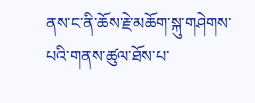ནས་ང་ནི་ཆོས་རྗེ་མཆོག་སྐུ་གཤེགས་པའི་གནས་ཚུལ་ཐོས་པ་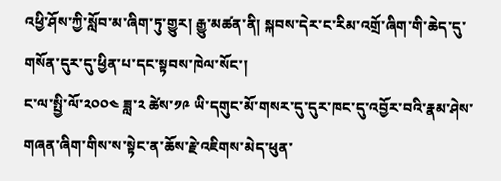འཕྱི་ཤོས་ཀྱི་སློབ་མ་ཞིག་ཏུ་གྱུར། རྒྱུ་མཚན་ནི། སྐབས་དེར་ང་རིམ་འགྲོ་ཞིག་གི་ཆེད་དུ་གསོན་དུར་དུ་ཕྱིན་པ་དང་སྟབས་ཁེལ་སོང་།
ང་ལ་སྤྱི་ལོ་༢༠༠༤ ཟླ་༢ ཚེས་༡༩ ཡི་དགུང་མོ་གསར་དུ་དུར་ཁང་དུ་འབྱོར་བའི་རྣམ་ཤེས་གཞན་ཞིག་གིས་ས་སྟེང་ན་ཆོས་རྗེ་འཇིགས་མེད་ཕུན་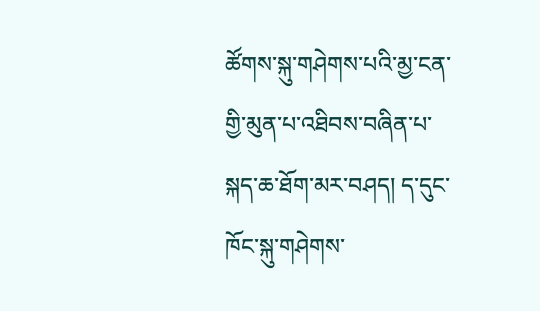ཚོགས་སྐུ་གཤེགས་པའི་མྱ་ངན་གྱི་མུན་པ་འཐིབས་བཞིན་པ་སྐད་ཆ་ཐོག་མར་བཤད། ད་དུང་ཁོང་སྐུ་གཤེགས་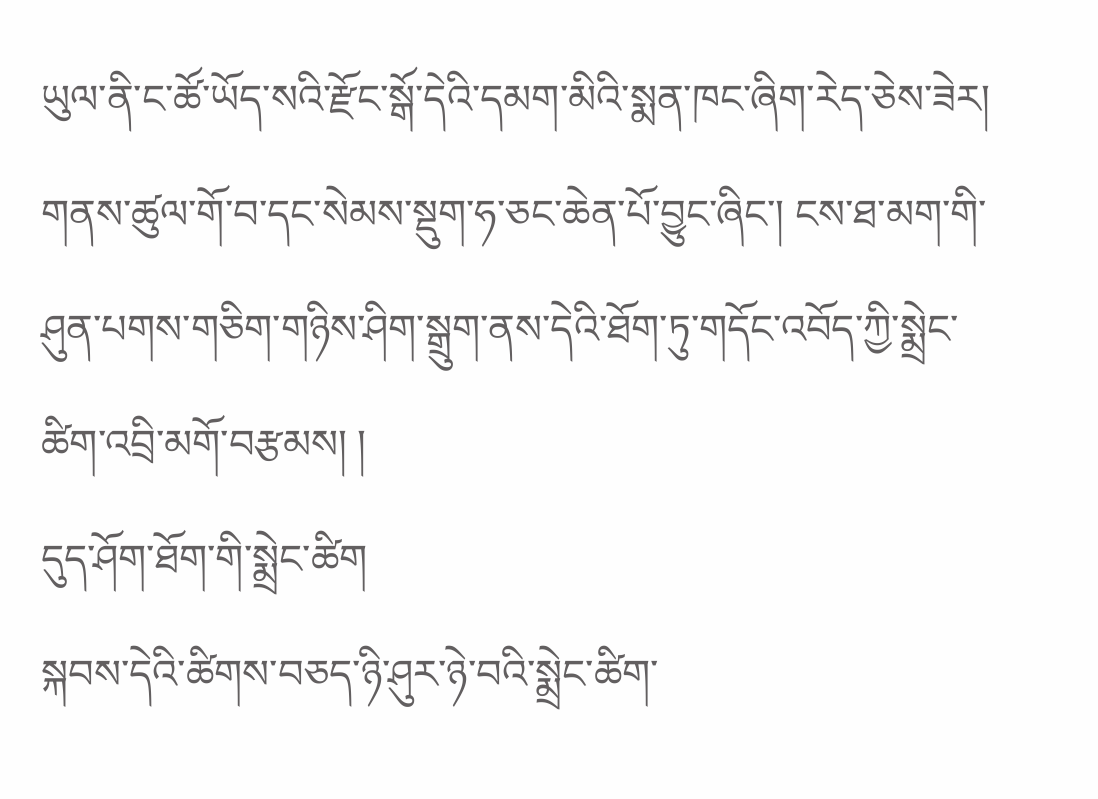ཡུལ་ནི་ང་ཚོ་ཡོད་སའི་རྫོང་སྒོ་དེའི་དམག་མིའི་སྨན་ཁང་ཞིག་རེད་ཅེས་ཟེར། གནས་ཚུལ་གོ་བ་དང་སེམས་སྡུག་ཧ་ཅང་ཆེན་པོ་བྱུང་ཞིང་། ངས་ཐ་མག་གི་ཤུན་པགས་གཅིག་གཉིས་ཤིག་སྒྲུག་ནས་དེའི་ཐོག་ཏུ་གདོང་འབོད་ཀྱི་སྨྲེང་ཚིག་འབྲི་མགོ་བརྩམས། །
དུད་ཤོག་ཐོག་གི་སྨྲེང་ཚིག
སྐབས་དེའི་ཚིགས་བཅད་ཉི་ཤུར་ཉེ་བའི་སྨྲེང་ཚིག་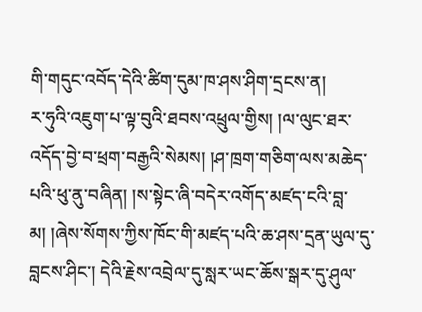གི་གདུང་འབོད་དེའི་ཚིག་དུམ་ཁ་ཤས་ཤིག་དྲངས་ན།
ར་ཧུའི་འཇུག་པ་ལྟ་བུའི་ཐབས་འཕྲུལ་གྱིས། །ལ་ལུང་ཐར་འདོད་བྱེ་བ་ཕྲག་བརྒྱའི་སེམས། །ཤ་ཁྲག་གཅིག་ལས་མཆེད་པའི་ཕུ་ནུ་བཞིན། །ས་སྟེང་ཞི་བདེར་འགོད་མཛད་ངའི་བླ་མ། །ཞེས་སོགས་ཀྱིས་ཁོང་གི་མཛད་པའི་ཆ་ཤས་དྲན་ཡུལ་དུ་བླངས་ཤིང་། དེའི་རྗེས་འབྲེལ་དུ་སླར་ཡང་ཆོས་སྒར་དུ་ཤུལ་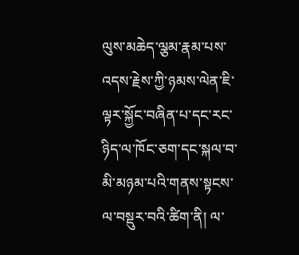ལུས་མཆེད་ལྕམ་རྣམ་པས་འདས་རྗེས་ཀྱི་ཉམས་ལེན་ཇི་ལྟར་སྐྱོང་བཞིན་པ་དང་རང་ཉིད་ལ་ཁོང་ཅག་དང་སྐལ་བ་མི་མཉམ་པའི་གནས་སྟངས་ལ་བསྡུར་བའི་ཚིག་ནི། ལ་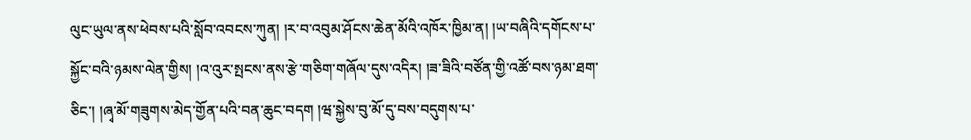ལུང་ཡུལ་ནས་ཕེབས་པའི་སློབ་འབངས་ཀུན། །ར་བ་འབུམ་ཤོངས་ཆེན་མོའི་འཁོར་ཁྱིམ་ན། །ཡ་བཞིའི་དགོངས་པ་སྐྱོང་བའི་ཉམས་ལེན་གྱིས། །འ་འུར་སྤངས་ནས་རྩེ་གཅིག་གཞོལ་དུས་འདིར། །ཟ་ཟིའི་བཙོན་གྱི་འཚོ་བས་ཉམ་ཐག་ཅིང་། །ཞྭ་མོ་གཟུགས་མེད་གྱོན་པའི་བན་ཆུང་བདག །ཝ་སྐྱེས་བུ་མོ་དུ་བས་བདུགས་པ་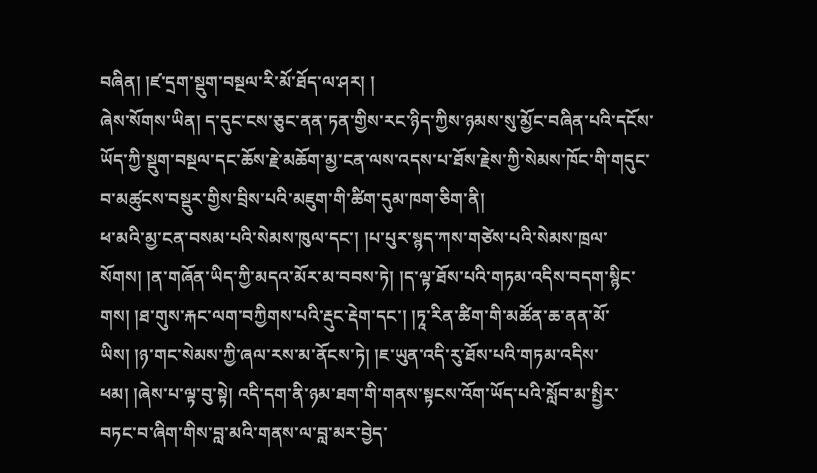བཞིན། །ཛ་དྲག་སྡུག་བསྔལ་རི་མོ་ཐོད་ལ་ཤར། །
ཞེས་སོགས་ཡིན། ད་དུང་ངས་ཅུང་ནན་ཏན་གྱིས་རང་ཉིད་ཀྱིས་ཉམས་སུ་མྱོང་བཞིན་པའི་དངོས་ཡོད་ཀྱི་སྡུག་བསྔལ་དང་ཆོས་རྗེ་མཆོག་མྱ་ངན་ལས་འདས་པ་ཐོས་རྗེས་ཀྱི་སེམས་ཁོང་གི་གདུང་བ་མཚུངས་བསྡུར་གྱིས་བྲིས་པའི་མཇུག་གི་ཚིག་དུམ་ཁག་ཅིག་ནི།
ཕ་མའི་མྱ་ངན་བསམ་པའི་སེམས་ཁུལ་དང་། །པ་པུར་སྙད་ཀས་གཙེས་པའི་སེམས་ཁྲལ་སོགས། །ན་གཞོན་ཡིད་ཀྱི་མདའ་མོར་མ་བབས་ཏེ། །ད་ལྟ་ཐོས་པའི་གཏམ་འདིས་བདག་སྙིང་གས། །ཐ་གུས་རྐང་ལག་བཀྱིགས་པའི་རྡུང་རྡེག་དང་། །ཏཱ་རིན་ཚིག་གི་མཚོན་ཆ་ནན་མོ་ཡིས། །ཉ་གང་སེམས་ཀྱི་ཞལ་རས་མ་ནོངས་ཏེ། །ཇ་ཡུན་འདི་རུ་ཐོས་པའི་གཏམ་འདིས་ཕམ། །ཞེས་པ་ལྟ་བུ་སྟེ། འདི་དག་ནི་ཉམ་ཐག་གི་གནས་སྟངས་འོག་ཡོད་པའི་སློབ་མ་སྤྱིར་བཏང་བ་ཞིག་གིས་བླ་མའི་གནས་ལ་བླ་མར་བྱེད་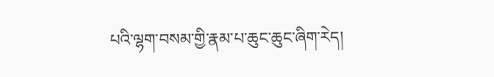པའི་ལྷག་བསམ་གྱི་རྣམ་པ་ཆུང་ཆུང་ཞིག་རེད།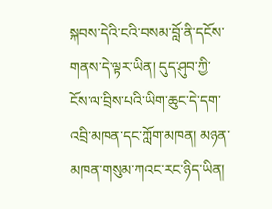སྐབས་དེའི་ངའི་བསམ་བློ་ནི་དངོས་གནས་དེ་ལྟར་ཡིན། དུད་ཤུབ་ཀྱི་ངོས་ལ་བྲིས་པའི་ཡིག་ཆུང་དེ་དག་འབྲི་མཁན་དང་ཀློག་མཁན། མཉན་མཁན་གསུམ་ཀའང་རང་ཉིད་ཡིན།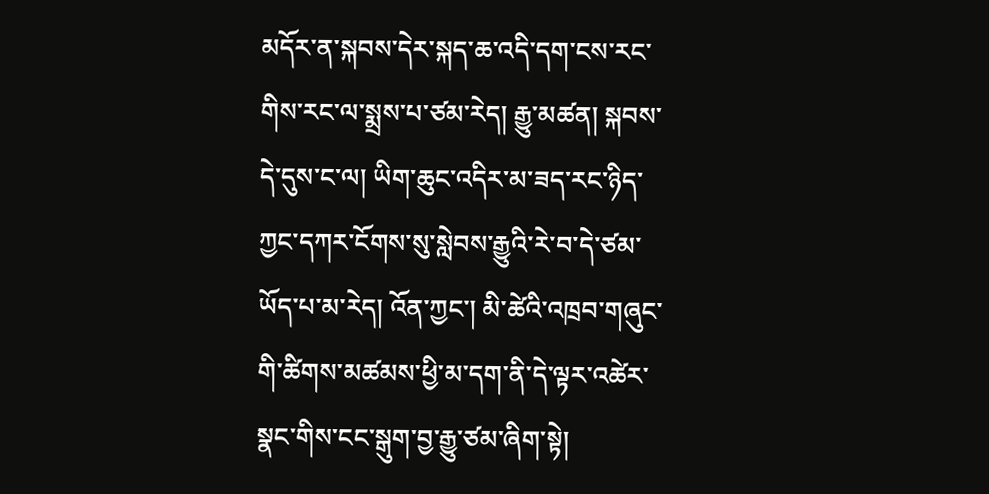མདོར་ན་སྐབས་དེར་སྐད་ཆ་འདི་དག་ངས་རང་གིས་རང་ལ་སྨྲས་པ་ཙམ་རེད། རྒྱུ་མཚན། སྐབས་དེ་དུས་ང་ལ། ཡིག་ཆུང་འདིར་མ་ཟད་རང་ཉིད་ཀྱང་དཀར་ངོགས་སུ་སླེབས་རྒྱུའི་རེ་བ་དེ་ཙམ་ཡོད་པ་མ་རེད། འོན་ཀྱང་། མི་ཚེའི་འཁྲབ་གཞུང་གི་ཚིགས་མཚམས་ཕྱི་མ་དག་ནི་དེ་ལྟར་འཚེར་སྣང་གིས་ངང་སྒུག་བྱ་རྒྱུ་ཙམ་ཞིག་སྟེ།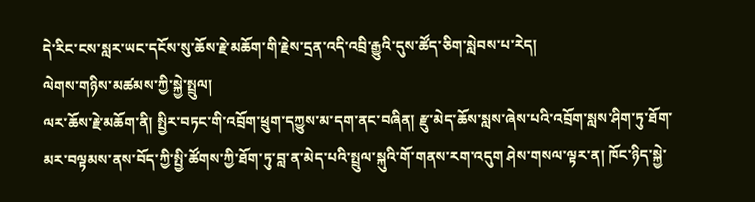དེ་རིང་ངས་སླར་ཡང་དངོས་སུ་ཆོས་རྗེ་མཆོག་གི་རྗེས་དྲན་འདི་འབྲི་རྒྱུའི་དུས་ཚོད་ཅིག་སླེབས་པ་རེད།
ལེགས་གཉིས་མཚམས་ཀྱི་སྐྱེ་སྤྲུལ།
ལར་ཆོས་རྗེ་མཆོག་ནི། སྤྱིར་བཏང་གི་འབྲོག་ཕྲུག་དཀྱུས་མ་དག་ནང་བཞིན། རྫུ་མེད་ཆོས་སླས་ཞེས་པའི་འབྲོག་སླས་ཤིག་ཏུ་ཐོག་མར་བལྟམས་ནས་བོད་ཀྱི་སྤྱི་ཚོགས་ཀྱི་ཐོག་ཏུ་བླ་ན་མེད་པའི་སྤྲུལ་སྐུའི་གོ་གནས་རག་འདུག ཤེས་གསལ་ལྟར་ན། ཁོང་ཉིད་སྐྱེ་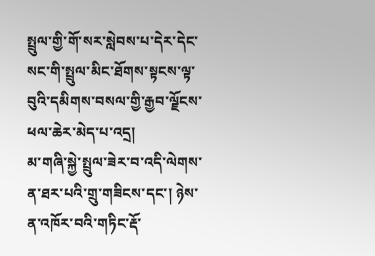སྤྲུལ་གྱི་གོ་སར་སླེབས་པ་དེར་དེང་སང་གི་སྤྲུལ་མིང་ཐོགས་སྟངས་ལྟ་བུའི་དམིགས་བསལ་གྱི་རྒྱབ་ལྗོངས་ཕལ་ཆེར་མེད་པ་འདྲ།
མ་གཞི་སྐྱེ་སྤྲུལ་ཟེར་བ་འདི་ལེགས་ན་ཐར་པའི་གྲུ་གཟིངས་དང་། ཉེས་ན་འཁོར་བའི་གཏིང་རྡོ་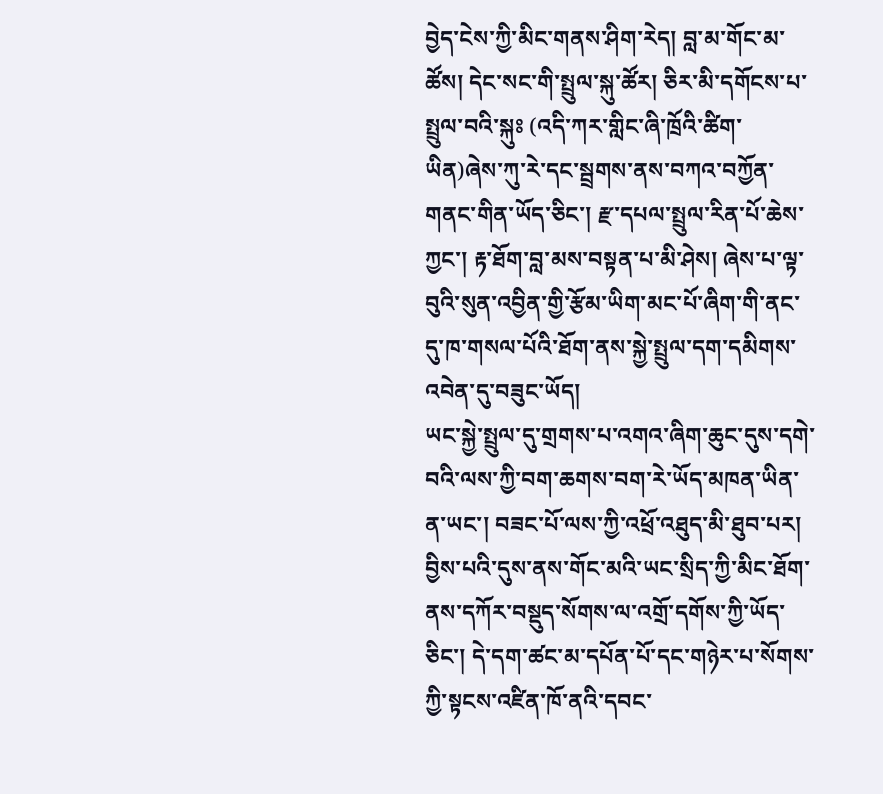བྱེད་ངེས་ཀྱི་མིང་གནས་ཤིག་རེད། བླ་མ་གོང་མ་ཚོས། དེང་སང་གི་སྤྲུལ་སྐུ་ཚོར། ཅིར་མི་དགོངས་པ་སྤྲུལ་བའི་སྐུཿ (འདི་ཀར་གླིང་ཞི་ཁྲོའི་ཚིག་ཡིན)ཞེས་ཀུ་རེ་དང་སྦྲགས་ནས་བཀའ་བཀྱོན་གནང་གིན་ཡོད་ཅིང་། རྫ་དཔལ་སྤྲུལ་རིན་པོ་ཆེས་ཀྱང་། རྟ་ཐོག་བླ་མས་བསྟན་པ་མི་ཤེས། ཞེས་པ་ལྟ་བུའི་སུན་འབྱིན་གྱི་རྩོམ་ཡིག་མང་པོ་ཞིག་གི་ནང་དུ་ཁ་གསལ་པོའི་ཐོག་ནས་སྐྱེ་སྤྲུལ་དག་དམིགས་འབེན་དུ་བཟུང་ཡོད།
ཡང་སྐྱེ་སྤྲུལ་དུ་གྲགས་པ་འགའ་ཞིག་ཆུང་དུས་དགེ་བའི་ལས་ཀྱི་བག་ཆགས་བག་རེ་ཡོད་མཁན་ཡིན་ན་ཡང་། བཟང་པོ་ལས་ཀྱི་འཕྲོ་འཐུད་མི་ཐུབ་པར། བྱིས་པའི་དུས་ནས་གོང་མའི་ཡང་སྲིད་ཀྱི་མིང་ཐོག་ནས་དཀོར་བསྡུད་སོགས་ལ་འགྲོ་དགོས་ཀྱི་ཡོད་ཅིང་། དེ་དག་ཚང་མ་དཔོན་པོ་དང་གཉེར་པ་སོགས་ཀྱི་སྟངས་འཛིན་ཁོ་ནའི་དབང་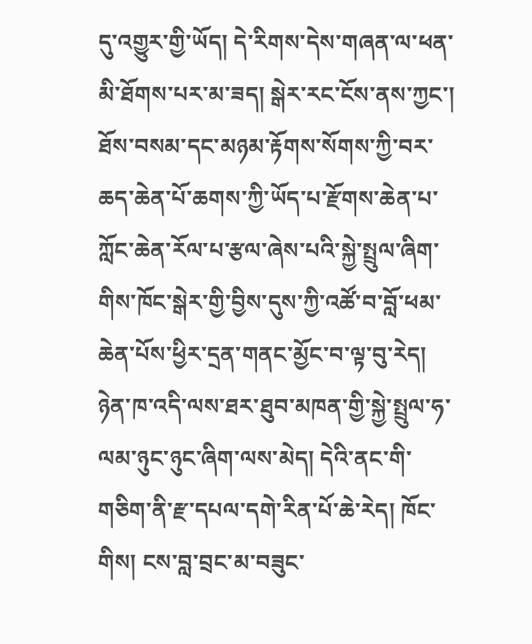དུ་འགྱུར་གྱི་ཡོད། དེ་རིགས་དེས་གཞན་ལ་ཕན་མི་ཐོགས་པར་མ་ཟད། སྒེར་རང་ངོས་ནས་ཀྱང་། ཐོས་བསམ་དང་མཉམ་རྟོགས་སོགས་ཀྱི་བར་ཆད་ཆེན་པོ་ཆགས་ཀྱི་ཡོད་པ་རྫོགས་ཆེན་པ་ཀློང་ཆེན་རོལ་པ་རྩལ་ཞེས་པའི་སྐྱེ་སྤྲུལ་ཞིག་གིས་ཁོང་སྒེར་གྱི་བྱིས་དུས་ཀྱི་འཚོ་བ་བློ་ཕམ་ཆེན་པོས་ཕྱིར་དྲན་གནང་མྱོང་བ་ལྟ་བུ་རེད།
ཉེན་ཁ་འདི་ལས་ཐར་ཐུབ་མཁན་གྱི་སྐྱེ་སྤྲུལ་ཧ་ལམ་ཉུང་ཉུང་ཞིག་ལས་མེད། དེའི་ནང་གི་གཅིག་ནི་རྫ་དཔལ་དགེ་རིན་པོ་ཆེ་རེད། ཁོང་གིས། ངས་བླ་བྲང་མ་བཟུང་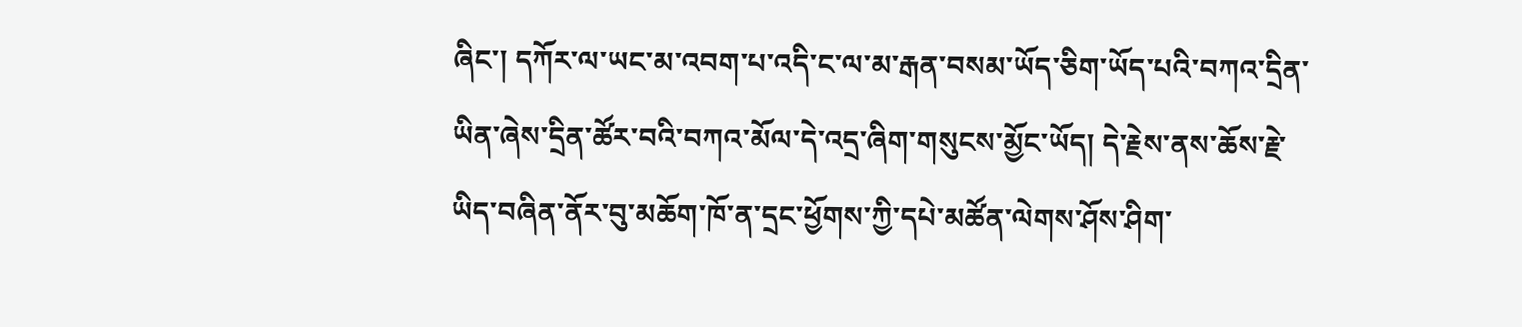ཞིང་། དཀོར་ལ་ཡང་མ་འབག་པ་འདི་ང་ལ་མ་རྒན་བསམ་ཡོད་ཅིག་ཡོད་པའི་བཀའ་དྲིན་ཡིན་ཞེས་དྲིན་ཚོར་བའི་བཀའ་མོལ་དེ་འདྲ་ཞིག་གསུངས་མྱོང་ཡོད། དེ་རྗེས་ནས་ཆོས་རྗེ་ཡིད་བཞིན་ནོར་བུ་མཆོག་ཁོ་ན་དྲང་ཕྱོགས་ཀྱི་དཔེ་མཚོན་ལེགས་ཤོས་ཤིག་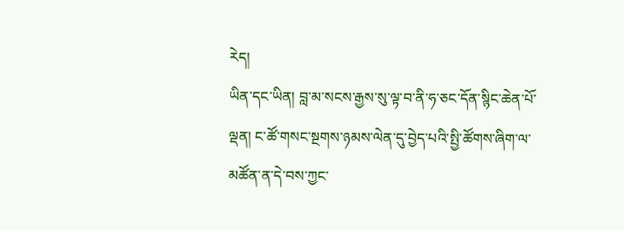རེད།
ཡིན་དང་ཡིན། བླ་མ་སངས་རྒྱས་སུ་ལྟ་བ་ནི་ཧ་ཅང་དོན་སྙིང་ཆེན་པོ་ལྡན། ང་ཚོ་གསང་སྔགས་ཉམས་ལེན་དུ་བྱེད་པའི་སྤྱི་ཚོགས་ཞིག་ལ་མཚོན་ན་དེ་བས་ཀྱང་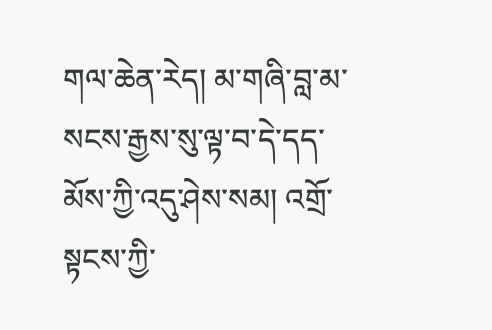གལ་ཆེན་རེད། མ་གཞི་བླ་མ་སངས་རྒྱས་སུ་ལྟ་བ་དེ་དད་མོས་ཀྱི་འདུ་ཤེས་སམ། འགྲོ་སྟངས་ཀྱི་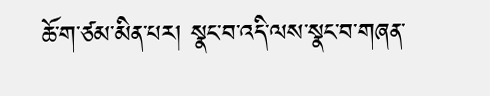ཆོ་ག་ཙམ་མིན་པར། སྣང་བ་འདི་ལས་སྣང་བ་གཞན་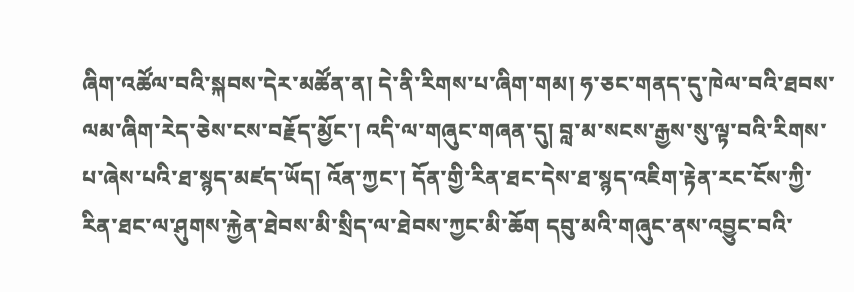ཞིག་འཚོལ་བའི་སྐབས་དེར་མཚོན་ན། དེ་ནི་རིགས་པ་ཞིག་གམ། ཧ་ཅང་གནད་དུ་ཁེལ་བའི་ཐབས་ལམ་ཞིག་རེད་ཅེས་ངས་བརྗོད་མྱོང་། འདི་ལ་གཞུང་གཞན་དུ། བླ་མ་སངས་རྒྱས་སུ་ལྟ་བའི་རིགས་པ་ཞེས་པའི་ཐ་སྙད་མཛད་ཡོད། འོན་ཀྱང་། དོན་གྱི་རིན་ཐང་དེས་ཐ་སྙད་འཇིག་རྟེན་རང་ངོས་ཀྱི་རིན་ཐང་ལ་ཤུགས་རྐྱེན་ཐེབས་མི་སྲིད་ལ་ཐེབས་ཀྱང་མི་ཆོག དབུ་མའི་གཞུང་ནས་འབྱུང་བའི་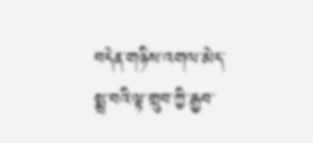བདེན་གཉིས་འགལ་མེད་སྨྲ་བའི་ལྟ་གྲུབ་ཀྱི་རྒྱབ་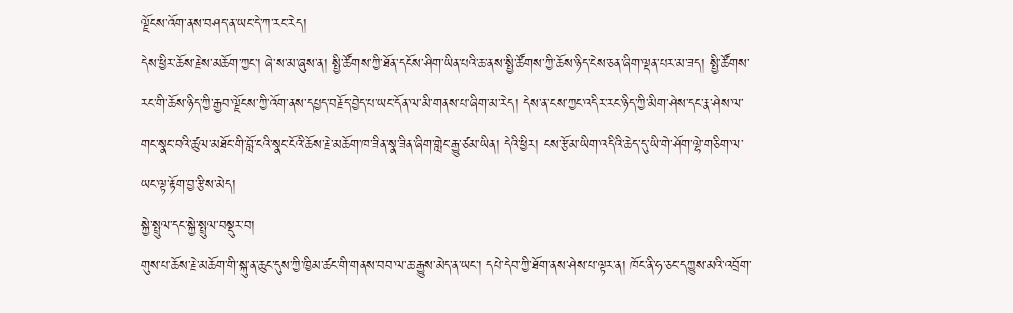ལྗོངས་འོག་ནས་བཤད་ན་ཡང་དེ་ཀ་རང་རེད།
དེས་ཕྱིར་ཆོས་རྗེས་མཆོག་ཀྱང་། ཞེ་ས་མ་ཞུས་ན། སྤྱི་ཚོགས་ཀྱི་ཐོན་དངོས་ཤིག་ཡིན་པའི་ཆ་ནས་སྤྱི་ཚོགས་ཀྱི་ཆོས་ཉིད་ངེས་ཅན་ཞིག་ལྡན་པར་མ་ཟད། སྤྱི་ཚོགས་རང་གི་ཆོས་ཉིད་ཀྱི་རྒྱབ་ལྗོངས་ཀྱི་འོག་ནས་དཔྱད་བརྗོད་བྱེད་པ་ཡང་དོན་ལ་མི་གནས་པ་ཞིག་མ་རེད། དེས་ན་ངས་ཀྱང་འདིར་རང་ཉིད་ཀྱི་མིག་ཤེས་དང་རྣ་ཤེས་ལ་གང་སྣང་བའི་ཚུལ་མཐོང་གི་བློ་ངའི་སྣང་ངོའི་ཆོས་རྗེ་མཆོག་ཁ་ཟིན་སྣ་ཟིན་ཞིག་གླེང་རྒྱུ་ཙམ་ཡིན། དེའི་ཕྱིར། ངས་རྩོམ་ཡིག་འདིའི་ཆེད་དུ་ཡི་གེ་ཤོག་ལྷེ་གཅིག་ལ་ཡང་ལྟ་རྟོག་བྱ་རྩིས་མེད།
སྐྱེ་སྤྲུལ་དང་སྐྱེ་སྤྲུལ་བསྡུར་བ།
གུས་པ་ཆོས་རྗེ་མཆོག་གི་སྐུ་ན་ཆུང་དུས་ཀྱི་ཁྱིམ་ཚང་གི་གནས་བབ་ལ་ཆ་རྒྱུས་མེད་ན་ཡང་། དཔེ་དེབ་ཀྱི་ཐོག་ནས་ཤེས་པ་ལྟར་ན། ཁོང་ནི་ཧ་ཅང་དཀྱུས་མའི་འབྲོག་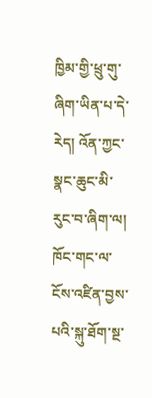ཁྱིམ་གྱི་ཕྲུ་གུ་ཞིག་ཡིན་པ་དེ་རེད། འོན་ཀྱང་སྣང་ཆུང་མི་རུང་བ་ཞིག་ལ། ཁོང་གང་ལ་ངོས་འཛིན་བྱས་པའི་སྐུ་ཐོག་སྔ་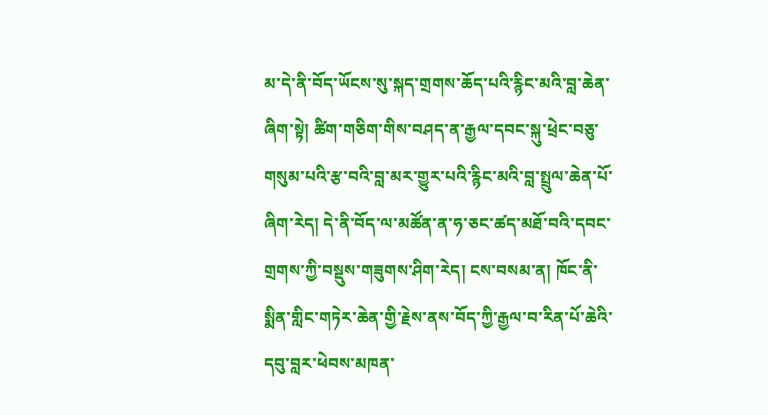མ་དེ་ནི་བོད་ཡོངས་སུ་སྐད་གྲགས་ཆོད་པའི་རྙིང་མའི་བླ་ཆེན་ཞིག་སྟེ། ཚིག་གཅིག་གིས་བཤད་ན་རྒྱལ་དབང་སྐུ་ཕྲེང་བཅུ་གསུམ་པའི་རྩ་བའི་བླ་མར་གྱུར་པའི་རྙིང་མའི་བླ་སྤྲུལ་ཆེན་པོ་ཞིག་རེད། དེ་ནི་བོད་ལ་མཚོན་ན་ཧ་ཅང་ཚད་མཐོ་བའི་དབང་གྲགས་ཀྱི་བསྡུས་གཟུགས་ཤིག་རེད། ངས་བསམ་ན། ཁོང་ནི་སྨིན་གླིང་གཏེར་ཆེན་གྱི་རྗེས་ནས་བོད་ཀྱི་རྒྱལ་བ་རིན་པོ་ཆེའི་དབུ་བླར་ཕེབས་མཁན་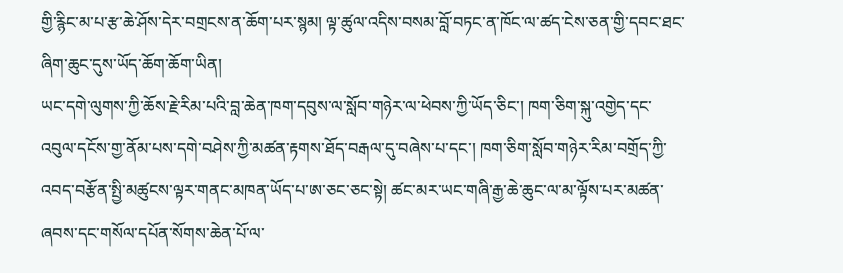གྱི་རྙིང་མ་པ་རྩ་ཆེ་ཤོས་དེར་བགྲངས་ན་ཆོག་པར་སྙམ། ལྟ་ཚུལ་འདིས་བསམ་བློ་བཏང་ན་ཁོང་ལ་ཚད་ངེས་ཅན་གྱི་དབང་ཐང་ཞིག་ཆུང་དུས་ཡོད་ཆོག་ཆོག་ཡིན།
ཡང་དགེ་ལུགས་ཀྱི་ཆོས་རྗེ་རིམ་པའི་བླ་ཆེན་ཁག་དབུས་ལ་སློབ་གཉེར་ལ་ཕེབས་ཀྱི་ཡོད་ཅིང་། ཁག་ཅིག་སྐུ་འགྱེད་དང་འབུལ་དངོས་གྱ་ནོམ་པས་དགེ་བཤེས་ཀྱི་མཚན་རྟགས་ཐོད་བརྒལ་དུ་བཞེས་པ་དང་། ཁག་ཅིག་སློབ་གཉེར་རིམ་བགྲོད་ཀྱི་འབད་བརྩོན་སྤྱི་མཚུངས་ལྟར་གནང་མཁན་ཡོད་པ་ཨ་ཅང་ཅང་སྟེ། ཚང་མར་ཡང་གཞི་རྒྱ་ཆེ་ཆུང་ལ་མ་ལྟོས་པར་མཚན་ཞབས་དང་གསོལ་དཔོན་སོགས་ཆེན་པོ་ལ་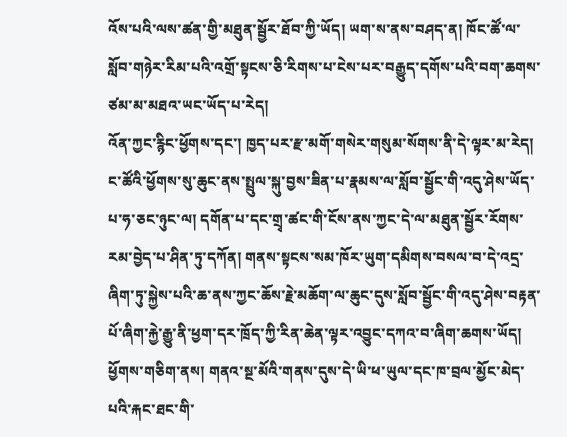འོས་པའི་ལས་ཚན་གྱི་མཐུན་སྦྱོར་ཐོབ་ཀྱི་ཡོད། ཡག་ས་ནས་བཤད་ན། ཁོང་ཚོ་ལ་སློབ་གཉེར་རིམ་པའི་འགྲོ་སྟངས་ཅི་རིགས་པ་ངེས་པར་བརྒྱུད་དགོས་པའི་བག་ཆགས་ཙམ་མ་མཐའ་ཡང་ཡོད་པ་རེད།
འོན་ཀྱང་རྙིང་ཕྱོགས་དང་། ཁྱད་པར་རྫ་མགོ་གསེར་གསུམ་སོགས་ནི་དེ་ལྟར་མ་རེད། ང་ཚོའི་ཕྱོགས་སུ་ཆུང་ནས་སྤྲུལ་སྐུ་བྱས་ཟིན་པ་རྣམས་ལ་སློབ་སྦྱོང་གི་འདུ་ཤེས་ཡོད་པ་ཧ་ཅང་ཉུང་ལ། དགོན་པ་དང་གྲྭ་ཚང་གི་ངོས་ནས་ཀྱང་དེ་ལ་མཐུན་སྦྱོར་རོགས་རམ་བྱེད་པ་ཤིན་ཏུ་དཀོན། གནས་སྟངས་སམ་ཁོར་ཡུག་དམིགས་བསལ་བ་དེ་འདྲ་ཞིག་ཏུ་སྐྱེས་པའི་ཆ་ནས་ཀྱང་ཆོས་རྗེ་མཆོག་ལ་ཆུང་དུས་སློབ་སྦྱོང་གི་འདུ་ཤེས་བརྟན་པོ་ཞིག་རྐྱེ་རྒྱུ་ནི་ཕྱག་དར་ཁྲོད་ཀྱི་རིན་ཆེན་ལྟར་འབྱུང་དཀའ་བ་ཞིག་ཆགས་ཡོད།
ཕྱོགས་གཅིག་ནས། གནའ་སྔ་མོའི་གནས་དུས་དེ་ཡི་ཕ་ཡུལ་དང་ཁ་བྲལ་མྱོང་མེད་པའི་རྐང་ཐང་གི་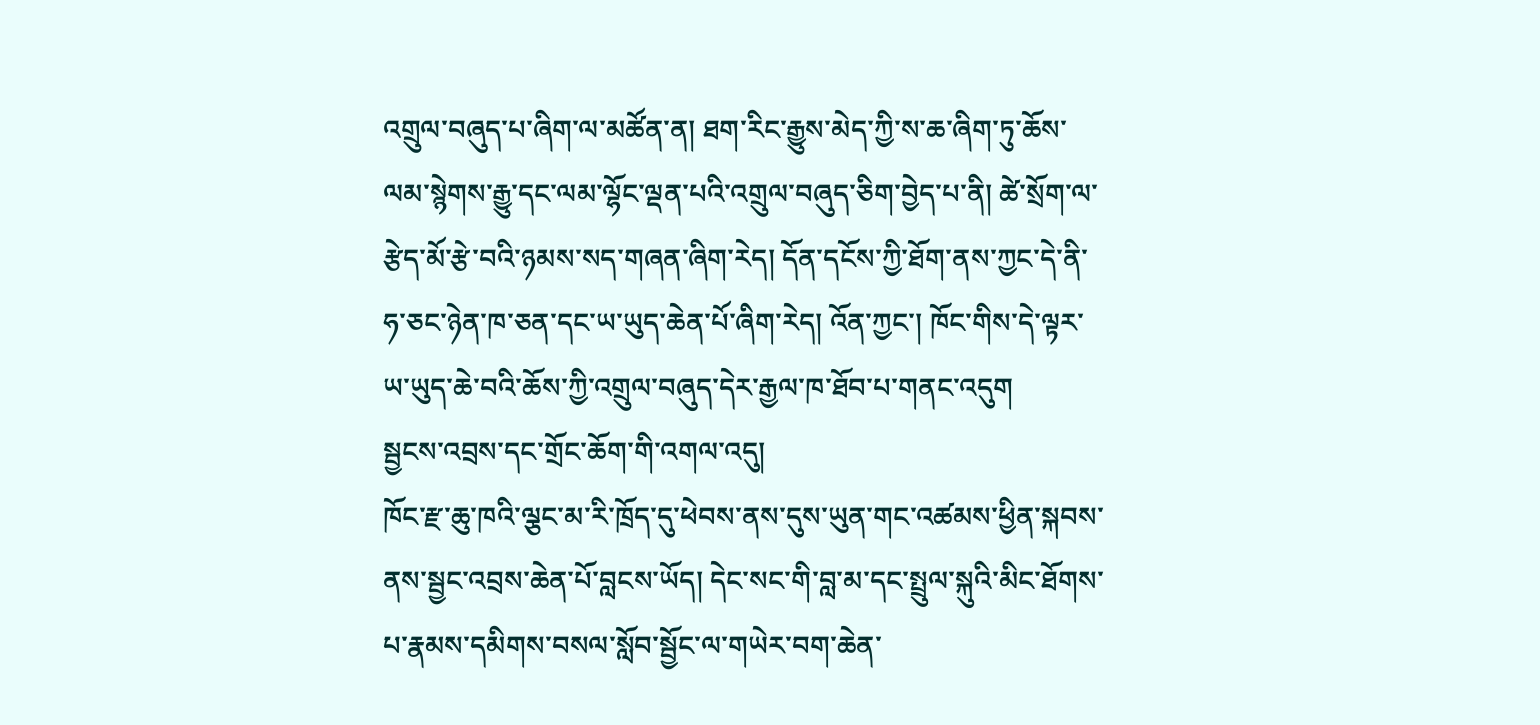འགྲུལ་བཞུད་པ་ཞིག་ལ་མཚོན་ན། ཐག་རིང་རྒྱུས་མེད་ཀྱི་ས་ཆ་ཞིག་ཏུ་ཆོས་ལམ་སྙེགས་རྒྱུ་དང་ལམ་ལྷོང་ལྡན་པའི་འགྲུལ་བཞུད་ཅིག་བྱེད་པ་ནི། ཚེ་སྲོག་ལ་རྩེད་མོ་རྩེ་བའི་ཉམས་སད་གཞན་ཞིག་རེད། དོན་དངོས་ཀྱི་ཐོག་ནས་ཀྱང་དེ་ནི་ཧ་ཅང་ཉེན་ཁ་ཅན་དང་ཡ་ཡུད་ཆེན་པོ་ཞིག་རེད། འོན་ཀྱང་། ཁོང་གིས་དེ་ལྟར་ཡ་ཡུད་ཆེ་བའི་ཆོས་ཀྱི་འགྲུལ་བཞུད་དེར་རྒྱལ་ཁ་ཐོབ་པ་གནང་འདུག
སྦྱངས་འབྲས་དང་གྲོང་ཆོག་གི་འགལ་འདུ།
ཁོང་རྫ་ཆུ་ཁའི་ལྕང་མ་རི་ཁྲོད་དུ་ཕེབས་ནས་དུས་ཡུན་གང་འཚམས་ཕྱིན་སྐབས་ནས་སྦྱང་འབྲས་ཆེན་པོ་བླངས་ཡོད། དེང་སང་གི་བླ་མ་དང་སྤྲུལ་སྐུའི་མིང་ཐོགས་པ་རྣམས་དམིགས་བསལ་སློབ་སྦྱོང་ལ་གཡེར་བག་ཆེན་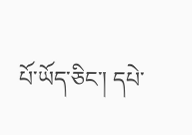པོ་ཡོད་ཅིང་། དཔེ་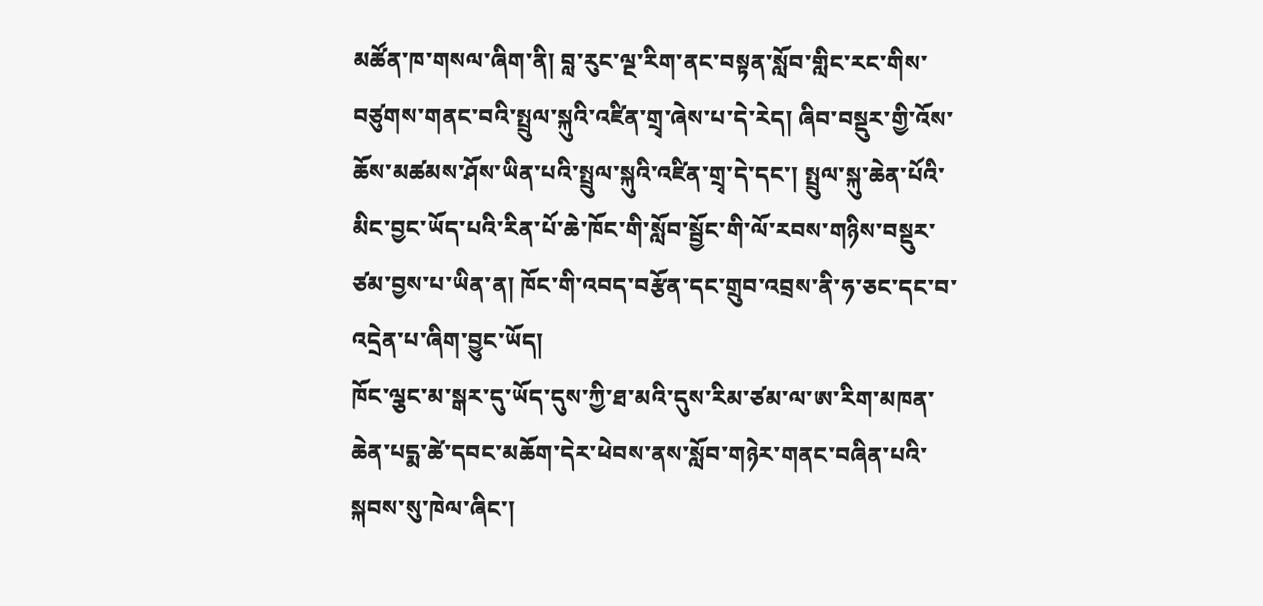མཚོན་ཁ་གསལ་ཞིག་ནི། བླ་རུང་ལྔ་རིག་ནང་བསྟན་སློབ་གླིང་རང་གིས་བཙུགས་གནང་བའི་སྤྲུལ་སྐུའི་འཛིན་གྲྭ་ཞེས་པ་དེ་རེད། ཞིབ་བསྡུར་གྱི་འོས་ཆོས་མཚམས་ཤོས་ཡིན་པའི་སྤྲུལ་སྐུའི་འཛིན་གྲྭ་དེ་དང་། སྤྲུལ་སྐུ་ཆེན་པོའི་མིང་བྱང་ཡོད་པའི་རིན་པོ་ཆེ་ཁོང་གི་སློབ་སྦྱོང་གི་ལོ་རབས་གཉིས་བསྡུར་ཙམ་བྱས་པ་ཡིན་ན། ཁོང་གི་འབད་བརྩོན་དང་གྲུབ་འབྲས་ནི་ཧ་ཅང་དང་བ་འདྲེན་པ་ཞིག་བྱུང་ཡོད།
ཁོང་ལྕང་མ་སྒར་དུ་ཡོད་དུས་ཀྱི་ཐ་མའི་དུས་རིམ་ཙམ་ལ་ཨ་རིག་མཁན་ཆེན་པདྨ་ཚེ་དབང་མཆོག་དེར་ཕེབས་ནས་སློབ་གཉེར་གནང་བཞིན་པའི་སྐབས་སུ་ཁེལ་ཞིང་།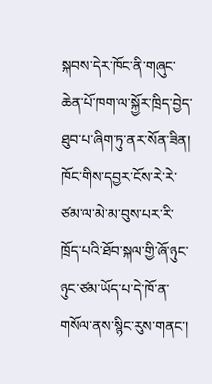སྐབས་དེར་ཁོང་ནི་གཞུང་ཆེན་པོ་ཁག་ལ་སྐྱོར་ཁྲིད་བྱེད་ཐུབ་པ་ཞིག་ཏུ་ནར་སོན་ཟིན། ཁོང་གིས་དབྱར་ངོས་རེ་རེ་ཙམ་ལ་མེ་མ་བུས་པར་རི་ཁྲོད་པའི་ཐོབ་སྐལ་གྱི་ཞོ་ཉུང་ཉུང་ཙམ་ཡོད་པ་དེ་ཁོ་ན་གསོལ་ནས་སྙིང་རུས་གནང་།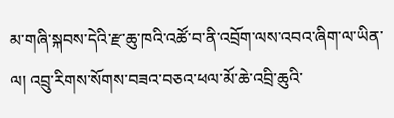མ་གཞི་སྐབས་དེའི་རྫ་ཆུ་ཁའི་འཚོ་བ་ནི་འབྲོག་ལས་འབའ་ཞིག་ལ་ཡིན་ལ། འབྲུ་རིགས་སོགས་བཟའ་བཅའ་ཕལ་མོ་ཆེ་འབྲི་ཆུའི་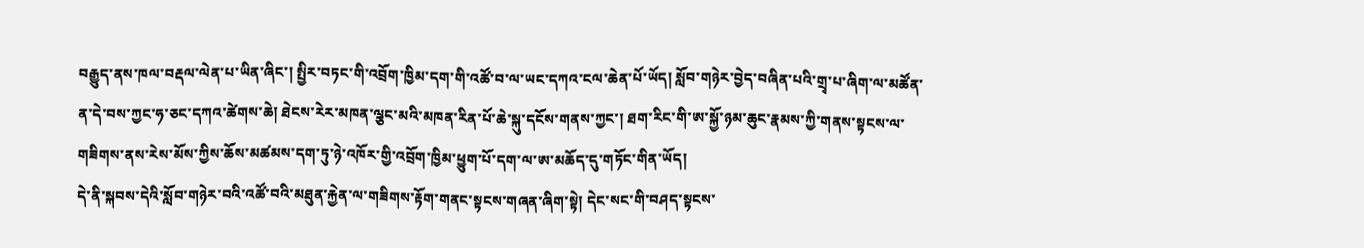བརྒྱུད་ནས་ཁལ་བརྡལ་ལེན་པ་ཡིན་ཞིང་། སྤྱིར་བཏང་གི་འབྲོག་ཁྱིམ་དག་གི་འཚོ་བ་ལ་ཡང་དཀའ་ངལ་ཆེན་པོ་ཡོད། སློབ་གཉེར་བྱེད་བཞིན་པའི་གྲྭ་པ་ཞིག་ལ་མཚོན་ན་དེ་བས་ཀྱང་ཧ་ཅང་དཀའ་ཚེགས་ཆེ། ཐེངས་རེར་མཁན་ལྕང་མའི་མཁན་རིན་པོ་ཆེ་སྐུ་དངོས་གནས་ཀྱང་། ཐག་རིང་གི་ཨ་སྐྱོ་ཉམ་ཆུང་རྣམས་ཀྱི་གནས་སྟངས་ལ་གཟིགས་ནས་རེས་མོས་ཀྱིས་ཆོས་མཚམས་དག་ཏུ་ཉེ་འཁོར་གྱི་འབྲོག་ཁྱིམ་ཕྱུག་པོ་དག་ལ་ཨ་མཆོད་དུ་གཏོང་གིན་ཡོད།
དེ་ནི་སྐབས་དེའི་སློབ་གཉེར་བའི་འཚོ་བའི་མཐུན་རྐྱེན་ལ་གཟིགས་རྟོག་གནང་སྟངས་གཞན་ཞིག་སྟེ། དེང་སང་གི་བཤད་སྟངས་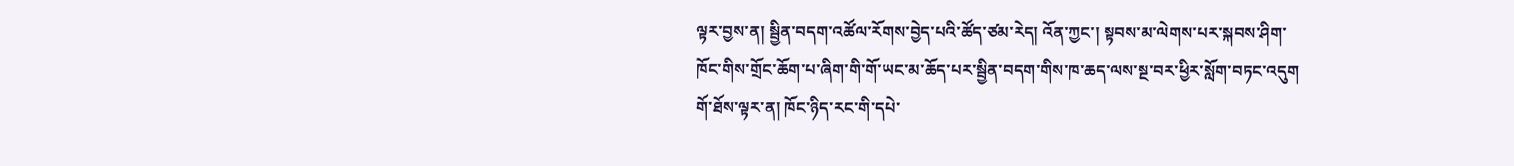ལྟར་བྱས་ན། སྦྱིན་བདག་འཚོལ་རོགས་བྱེད་པའི་ཚོད་ཙམ་རེད། འོན་ཀྱང་། སྟབས་མ་ལེགས་པར་སྐབས་ཤིག་ཁོང་གིས་གྲོང་ཆོག་པ་ཞིག་གི་གོ་ཡང་མ་ཆོད་པར་སྦྱིན་བདག་གིས་ཁ་ཆད་ལས་སྔ་བར་ཕྱིར་སློག་བཏང་འདུག གོ་ཐོས་ལྟར་ན། ཁོང་ཉིད་རང་གི་དཔེ་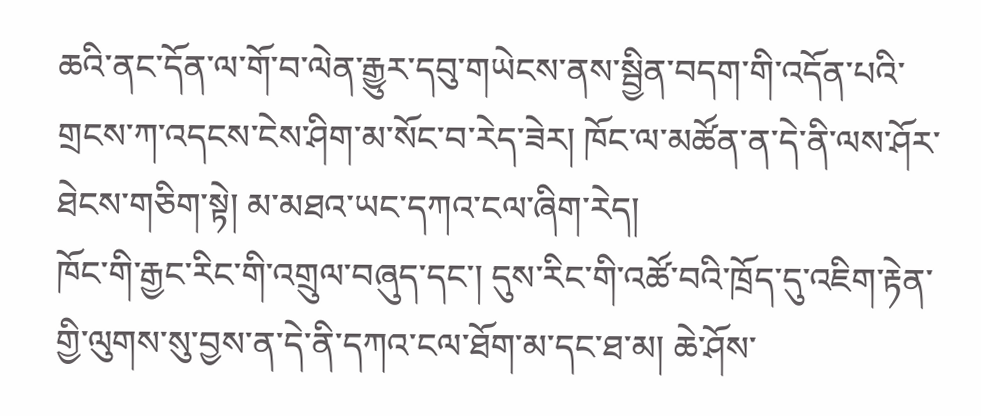ཆའི་ནང་དོན་ལ་གོ་བ་ལེན་རྒྱུར་དབུ་གཡེངས་ནས་སྦྱིན་བདག་གི་འདོན་པའི་གྲངས་ཀ་འདངས་ངེས་ཤིག་མ་སོང་བ་རེད་ཟེར། ཁོང་ལ་མཚོན་ན་དེ་ནི་ལས་ཤོར་ཐེངས་གཅིག་སྟེ། མ་མཐའ་ཡང་དཀའ་ངལ་ཞིག་རེད།
ཁོང་གི་རྒྱང་རིང་གི་འགྲུལ་བཞུད་དང་། དུས་རིང་གི་འཚོ་བའི་ཁྲོད་དུ་འཇིག་རྟེན་གྱི་ལུགས་སུ་བྱས་ན་དེ་ནི་དཀའ་ངལ་ཐོག་མ་དང་ཐ་མ། ཆེ་ཤོས་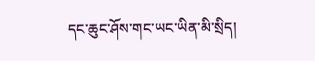དང་ཆུང་ཤོས་གང་ཡང་ཡིན་མི་སྲིད།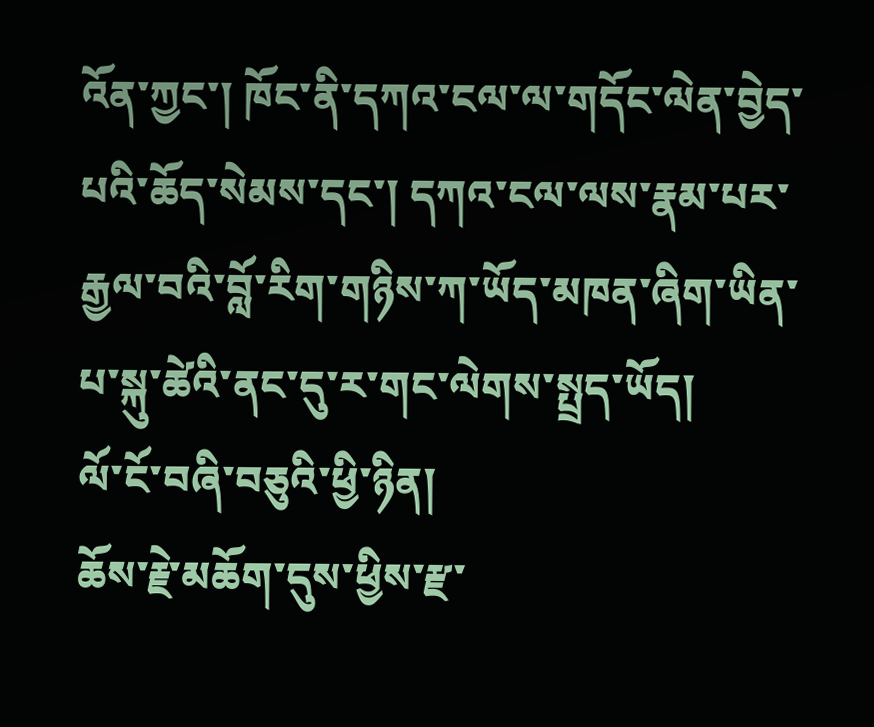འོན་ཀྱང་། ཁོང་ནི་དཀའ་ངལ་ལ་གདོང་ལེན་བྱེད་པའི་ཆོད་སེམས་དང་། དཀའ་ངལ་ལས་རྣམ་པར་རྒྱལ་བའི་བློ་རིག་གཉིས་ཀ་ཡོད་མཁན་ཞིག་ཡིན་པ་སྐུ་ཚེའི་ནང་དུ་ར་གང་ལེགས་སྤྲད་ཡོད།
ལོ་ངོ་བཞི་བཅུའི་ཕྱི་ཉིན།
ཆོས་རྗེ་མཆོག་དུས་ཕྱིས་རྫ་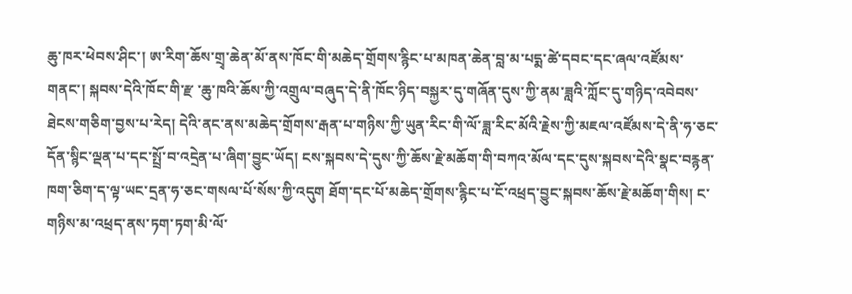ཆུ་ཁར་ཕེབས་ཤིང་། ཨ་རིག་ཆོས་གྲྭ་ཆེན་མོ་ནས་ཁོང་གི་མཆེད་གྲོགས་རྙིང་པ་མཁན་ཆེན་བླ་མ་པདྨ་ཚེ་དབང་དང་ཞལ་འཛོམས་གནང་། སྐབས་དེའི་ཁོང་གི་རྫ ་ཆུ་ཁའི་ཆོས་ཀྱི་འགྲུལ་བཞུད་དེ་ནི་ཁོང་ཉིད་བསྐྱར་དུ་གཞོན་དུས་ཀྱི་ནམ་ཟླའི་ཀློང་དུ་གཉིད་འབེབས་ཐེངས་གཅིག་བྱས་པ་རེད། དེའི་ནང་ནས་མཆེད་གྲོགས་རྒན་པ་གཉིས་ཀྱི་ཡུན་རིང་གི་ལོ་ཟླ་རིང་མོའི་རྗེས་ཀྱི་མཇལ་འཛོམས་དེ་ནི་ཧ་ཅང་དོན་སྙིང་ལྡན་པ་དང་སྤྲོ་བ་འདྲེན་པ་ཞིག་བྱུང་ཡོད། ངས་སྐབས་དེ་དུས་ཀྱི་ཆོས་རྗེ་མཆོག་གི་བཀའ་མོལ་དང་དུས་སྐབས་དེའི་སྣང་བརྙན་ཁག་ཅིག་ད་ལྟ་ཡང་དྲན་ཧ་ཅང་གསལ་པོ་སོས་ཀྱི་འདུག ཐོག་དང་པོ་མཆེད་གྲོགས་རྙིང་པ་ངོ་འཕྲད་བྱུང་སྐབས་ཆོས་རྗེ་མཆོག་གིས། ང་གཉིས་མ་འཕྲད་ནས་ཏག་ཏག་མི་ལོ་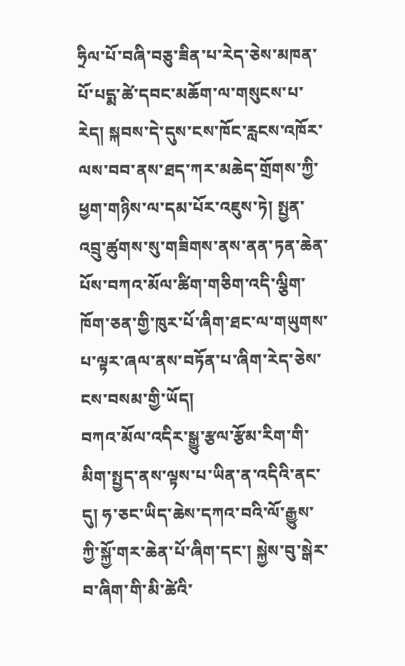ཧྲིལ་པོ་བཞི་བཅུ་ཟིན་པ་རེད་ཅེས་མཁན་པོ་པདྨ་ཚེ་དབང་མཆོག་ལ་གསུངས་པ་རེད། སྐབས་དེ་དུས་ངས་ཁོང་རླངས་འཁོར་ལས་བབ་ནས་ཐད་ཀར་མཆེད་གྲོགས་ཀྱི་ཕྱག་གཉིས་ལ་དམ་པོར་འཇུས་ཏེ། སྤྱན་འབྲུ་ཚུགས་སུ་གཟིགས་ནས་ནན་ཏན་ཆེན་པོས་བཀའ་མོལ་ཚིག་གཅིག་འདི་ལྕིག་ཁོག་ཅན་གྱི་ཁུར་པོ་ཞིག་ཐང་ལ་གཡུགས་པ་ལྟར་ཞལ་ནས་བཏོན་པ་ཞིག་རེད་ཅེས་ངས་བསམ་གྱི་ཡོད།
བཀའ་མོལ་འདིར་སྒྱུ་རྩལ་རྩོམ་རིག་གི་མིག་སྤྱད་ནས་ལྟས་པ་ཡིན་ན་འདིའི་ནང་དུ། ཧ་ཅང་ཡིད་ཆེས་དཀའ་བའི་ལོ་རྒྱུས་ཀྱི་སྐྱོ་གར་ཆེན་པོ་ཞིག་དང་། སྐྱེས་བུ་སྒེར་བ་ཞིག་གི་མི་ཚེའི་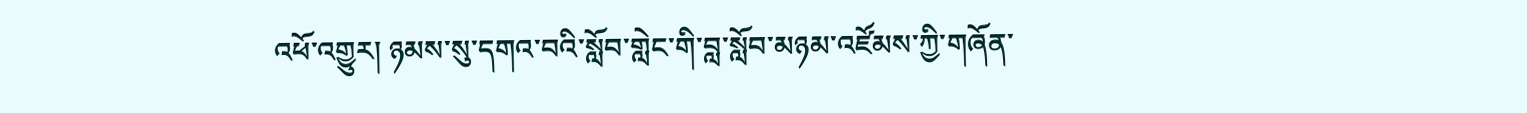འཕོ་འགྱུར། ཉམས་སུ་དགའ་བའི་སློབ་གླེང་གི་བླ་སློབ་མཉམ་འཛོམས་ཀྱི་གཞོན་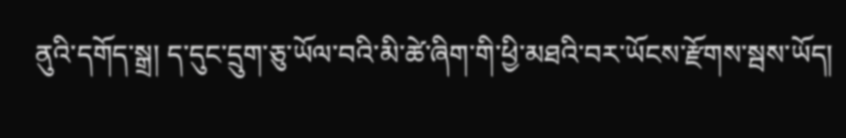ནུའི་དགོད་སྒྲ། ད་དུང་དྲུག་ཅུ་ཡོལ་བའི་མི་ཚེ་ཞིག་གི་ཕྱི་མཐའི་བར་ཡོངས་རྫོགས་སྦས་ཡོད།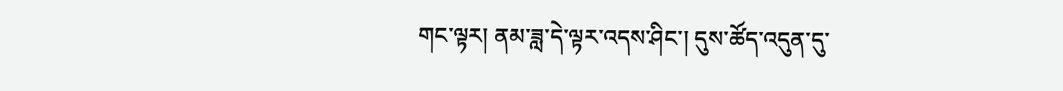གང་ལྟར། ནམ་ཟླ་དེ་ལྟར་འདས་ཤིང་། དུས་ཚོད་འདུན་དུ་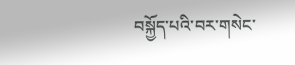བསྐྱོད་པའི་བར་གསེང་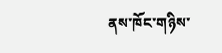ནས་ཁོང་གཉིས་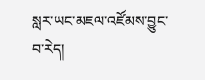སླར་ཡང་མཇལ་འཛོམས་བྱུང་བ་རེད།